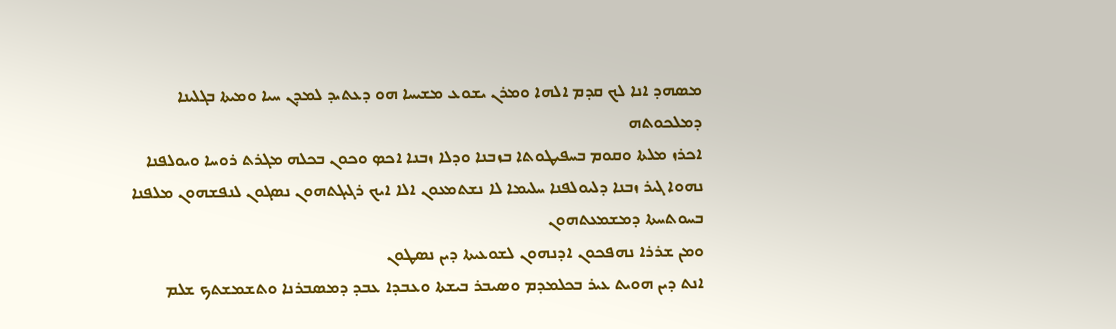ܡܤܗܕ ܐܢܐ ܠܟ ܩܕܡ ܐܠܗܐ ܘܡܪܢ ܝܫܘܥ ܡܫܝܚܐ ܗܘ ܕܥܬܝܕ ܠܡܕܢ ܚܝܐ ܘܡܝܬܐ ܒܓܠܝܢܐ ܕܡܠܟܘܬܗ
ܐܟܪܙ ܡܠܬܐ ܘܩܘܡ ܒܚܦܝܛܘܬܐ ܒܙܒܢܐ ܘܕܠܐ ܙܒܢܐ ܐܟܤ ܘܟܘܢ ܒܟܠܗ ܡܓܪܬ ܪܘܚܐ ܘܝܘܠܦܢܐ
ܢܗܘܐ ܓܝܪ ܙܒܢܐ ܕܠܝܘܠܦܢܐ ܚܠܝܡܐ ܠܐ ܢܫܬܡܥܘܢ ܐܠܐ ܐܝܟ ܪܓܝܓܬܗܘܢ ܢܤܓܘܢ ܠܢܦܫܗܘܢ ܡܠܦܢܐ ܒܚܘܬܚܬܐ ܕܡܫܡܥܬܗܘܢ
ܘܡܢ ܫܪܪܐ ܢܗܦܟܘܢ ܐܕܢܗܘܢ ܠܫܘܥܝܬܐ ܕܝܢ ܢܤܛܘܢ
ܐܢܬ ܕܝܢ ܗܘܝܬ ܥܝܪ ܒܟܠܡܕܡ ܘܤܝܒܪ ܒܝܫܬܐ ܘܥܒܕܐ ܥܒܕ ܕܡܤܒܪܢܐ ܘܬܫܡܫܬܟ ܫܠܡ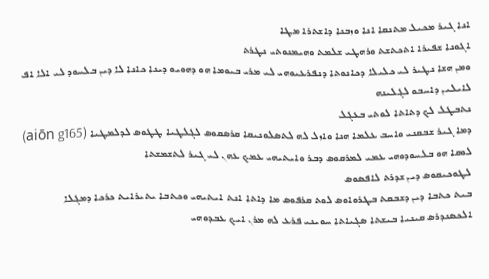ܐܢܐ ܓܝܪ ܡܟܝܠ ܡܬܢܩܐ ܐܢܐ ܘܙܒܢܐ ܕܐܫܬܪܐ ܡܛܐ
ܐܓܘܢܐ ܫܦܝܪܐ ܐܬܟܬܫܬ ܘܪܗܛܝ ܫܠܡܬ ܘܗܝܡܢܘܬܝ ܢܛܪܬ
ܘܡܢ ܗܫܐ ܢܛܝܪ ܠܝ ܟܠܝܠܐ ܕܟܐܢܘܬܐ ܕܢܦܪܥܝܘܗܝ ܠܝ ܡܪܝ ܒܝܘܡܐ ܗܘ ܕܗܘܝܘ ܕܝܢܐ ܟܐܢܐ ܠܐ ܕܝܢ ܒܠܚܘܕ ܠܝ ܐܠܐ ܐܦ ܠܐܝܠܝܢ ܕܐܚܒܘ ܠܓܠܝܢܗ
ܢܬܒܛܠ ܠܟ ܕܬܐܬܐ ܠܘܬܝ ܒܥܓܠ
ܕܡܐ ܓܝܪ ܫܒܩܢܝ ܘܐܚܒ ܥܠܡܐ ܗܢܐ ܘܐܙܠ ܠܗ ܠܬܤܠܘܢܝܩܐ ܩܪܤܩܘܤ ܠܓܠܛܝܐ ܛܛܘܤ ܠܕܠܡܛܝܐ (aiōn g165)
ܠܘܩܐ ܗܘ ܒܠܚܘܕܘܗܝ ܥܡܝ ܠܡܪܩܘܤ ܕܒܪ ܘܐܝܬܝܗܝ ܥܡܟ ܥܗܢ ܠܝ ܓܝܪ ܠܬܫܡܫܬܐ
ܠܛܘܟܝܩܘܤ ܕܝܢ ܫܕܪܬ ܠܐܦܤܘܤ
ܒܝܬ ܟܬܒܐ ܕܝܢ ܕܫܒܩܬ ܒܛܪܘܐܘܤ ܠܘܬ ܩܪܦܘܤ ܡܐ ܕܐܬܐ ܐܢܬ ܐܝܬܝܗܝ ܘܟܬܒܐ ܝܬܝܪܐܝܬ ܟܪܟܐ ܕܡܓܠܐ
ܐܠܟܤܢܕܪܤ ܩܝܢܝܐ ܒܝܫܬܐ ܤܓܝܐܬܐ ܚܘܝܢܝ ܦܪܥ ܠܗ ܡܪܢ ܐܝܟ ܥܒܕܘܗܝ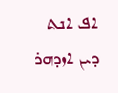ܐܦ ܐܢܬ ܕܝܢ ܐܙܕܗܪ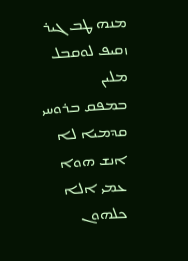ܡܢܗ ܛܒ ܓܝܪ ܙܩܝܦ ܠܘܩܒܠ ܡܠܝܢ
ܒܡܦܩ ܒܪܘܚܝ ܩܕܡܝܐ ܠܐ ܐܢܫ ܗܘܐ ܥܡܝ ܐܠܐ ܟܠܗܘܢ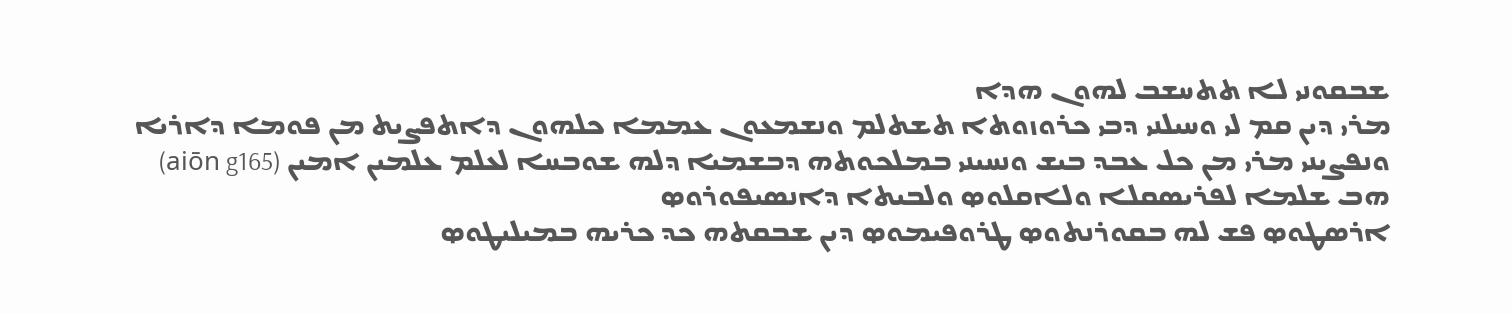ܫܒܩܘܢܝ ܠܐ ܬܬܚܫܒ ܠܗܘܢ ܗܕܐ
ܡܪܝ ܕܝܢ ܩܡ ܠܝ ܘܚܝܠܢܝ ܕܒܝ ܟܪܘܙܘܬܐ ܬܫܬܠܡ ܘܢܫܡܥܘܢ ܥܡܡܐ ܟܠܗܘܢ ܕܐܬܦܨܝܬ ܡܢ ܦܘܡܐ ܕܐܪܝܐ
ܘܢܦܨܝܢܝ ܡܪܝ ܡܢ ܟܠ ܥܒܕ ܒܝܫ ܘܢܚܝܢܝ ܒܡܠܟܘܬܗ ܕܒܫܡܝܐ ܕܠܗ ܫܘܒܚܐ ܠܥܠܡ ܥܠܡܝܢ ܐܡܝܢ (aiōn g165)
ܗܒ ܫܠܡܐ ܠܦܪܝܤܩܠܐ ܘܠܐܩܠܘܤ ܘܠܒܝܬܐ ܕܐܢܤܝܦܘܪܘܤ
ܐܪܤܛܘܤ ܦܫ ܠܗ ܒܩܘܪܢܬܘܤ ܛܪܘܦܝܡܘܤ ܕܝܢ ܫܒܩܬܗ ܟܕ ܟܪܝܗ ܒܡܝܠܝܛܘܤ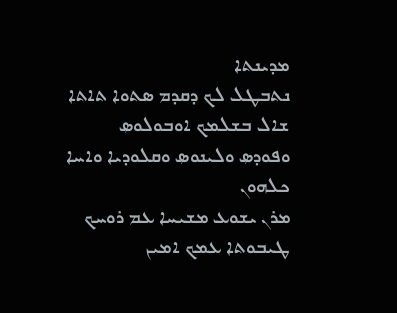ܡܕܝܢܬܐ
ܢܬܒܛܠ ܠܟ ܕܩܕܡ ܤܬܘܐ ܬܐܬܐ ܫܐܠ ܒܫܠܡܟ ܐܘܒܘܠܘܤ ܘܦܘܕܤ ܘܠܝܢܘܤ ܘܩܠܘܕܝܐ ܘܐܚܐ ܟܠܗܘܢ
ܡܪܢ ܝܫܘܥ ܡܫܝܚܐ ܥܡ ܪܘܚܟ ܛܝܒܘܬܐ ܥܡܟ ܐܡܝܢ